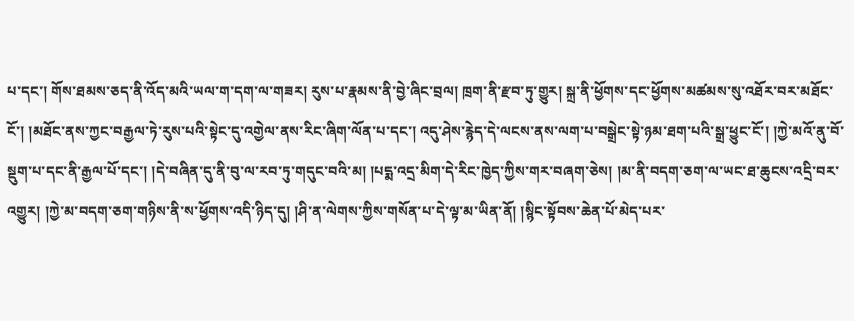པ་དང་། གོས་ཐམས་ཅད་ནི་འོད་མའི་ཡལ་ག་དག་ལ་གཟར། རུས་པ་རྣམས་ནི་བྱེ་ཞིང་བྲལ། ཁྲག་ནི་རྫབ་ཏུ་གྱུར། སྐྲ་ནི་ཕྱོགས་དང་ཕྱོགས་མཚམས་སུ་འཐོར་བར་མཐོང་ངོ་། །མཐོང་ནས་ཀྱང་བརྒྱལ་ཏེ་རུས་པའི་སྟེང་དུ་འགྱེལ་ནས་རིང་ཞིག་ལོན་པ་དང་། འདུ་ཤེས་རྙེད་དེ་ལངས་ནས་ལག་པ་བསྒྲེང་སྟེ་ཉམ་ཐག་པའི་སྒྲ་ཕྱུང་ངོ་། །ཀྱེ་མའོ་ནུ་བོ་སྡུག་པ་དང་ནི་རྒྱལ་པོ་དང་། །དེ་བཞིན་དུ་ནི་བུ་ལ་རབ་ཏུ་གདུང་བའི་མ། །པདྨ་འདྲ་མིག་དེ་རིང་ཁྱེད་ཀྱིས་གར་བཞག་ཅེས། །མ་ནི་བདག་ཅག་ལ་ཡང་ཐ་ཆུངས་འདྲི་བར་འགྱུར། །ཀྱེ་མ་བདག་ཅག་གཉིས་ནི་ས་ཕྱོགས་འདི་ཉིད་དུ། །ཤི་ན་ལེགས་ཀྱིས་གསོན་པ་དེ་ལྟ་མ་ཡིན་ནོ། །སྙིང་སྟོབས་ཆེན་པོ་མེད་པར་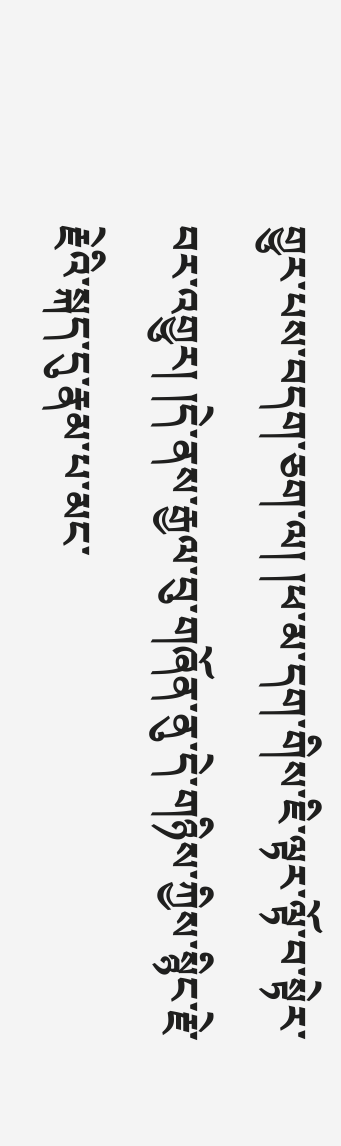གྱུར་པས་བདག་ཅག་ལ། །ཕ་མ་དག་གིས་ཇི་ལྟར་ལྟོ་བ་སྟེར་བར་འགྱུར། །དེ་ནས་རྒྱལ་བུ་གཞོན་ནུ་དེ་གཉིས་ཀྱིས་སྙིང་རྗེ་རྗེའི་སྐད་དུ་རྣམ་པ་མང་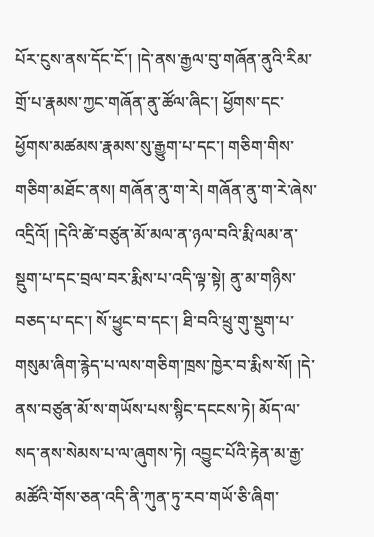པོར་ངུས་ནས་དོང་ངོ་། །དེ་ནས་རྒྱལ་བུ་གཞོན་ནུའི་རིམ་གྲོ་པ་རྣམས་ཀྱང་གཞོན་ནུ་ཚོལ་ཞིང་། ཕྱོགས་དང་ཕྱོགས་མཚམས་རྣམས་སུ་རྒྱུག་པ་དང་། གཅིག་གིས་གཅིག་མཐོང་ནས། གཞོན་ནུ་ག་རེ། གཞོན་ནུ་ག་རེ་ཞེས་འདྲིའོ། །དེའི་ཚེ་བཙུན་མོ་མལ་ན་ཉལ་བའི་རྨི་ལམ་ན་སྡུག་པ་དང་བྲལ་བར་རྨིས་པ་འདི་ལྟ་སྟེ། ནུ་མ་གཉིས་བཅད་པ་དང་། སོ་ཕྱུང་བ་དང་། ཐི་བའི་ཕྲུ་གུ་སྡུག་པ་གསུམ་ཞིག་རྙེད་པ་ལས་གཅིག་ཁྲས་ཁྱེར་བ་རྨིས་སོ། །དེ་ནས་བཙུན་མོ་ས་གཡོས་པས་སྙིང་དངངས་ཏེ། མོད་ལ་སད་ནས་སེམས་པ་ལ་ཞུགས་ཏེ། འབྱུང་པོའི་རྟེན་མ་རྒྱ་མཚོའི་གོས་ཅན་འདི་ནི་ཀུན་ཏུ་རབ་གཡོ་ཅི་ཞིག་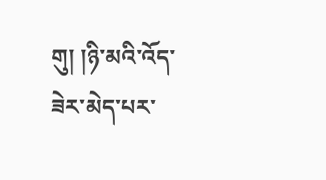གུ། །ཉི་མའི་འོད་ཟེར་མེད་པར་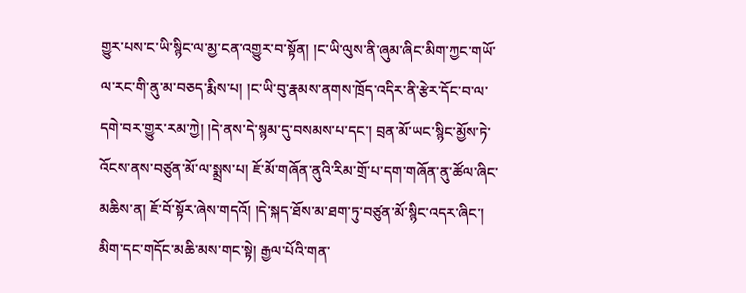གྱུར་པས་ང་ཡི་སྙིང་ལ་མྱ་ངན་འགྱུར་བ་སྟོན། །ང་ཡི་ལུས་ནི་ཞུམ་ཞིང་མིག་ཀྱང་གཡོ་ལ་རང་གི་ནུ་མ་བཅད་རྨིས་པ། །ང་ཡི་བུ་རྣམས་ནགས་ཁྲོད་འདིར་ནི་རྩེར་དོང་བ་ལ་དགེ་བར་གྱུར་རམ་ཀྱེ། །དེ་ནས་དེ་སྙམ་དུ་བསམས་པ་དང་། བྲན་མོ་ཡང་སྙིང་མྱོས་ཏེ་འོངས་ནས་བཙུན་མོ་ལ་སྨྲས་པ། ཇོ་མོ་གཞོན་ནུའི་རིམ་གྲོ་པ་དག་གཞོན་ནུ་ཚོལ་ཞིང་མཆིས་ན། ཇོ་བོ་སྟོར་ཞེས་གདའོ། །དེ་སྐད་ཐོས་མ་ཐག་ཏུ་བཙུན་མོ་སྙིང་འདར་ཞིང་། མིག་དང་གདོང་མཆི་མས་གང་སྟེ། རྒྱལ་པོའི་གན་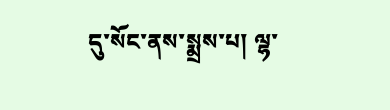དུ་སོང་ནས་སྨྲས་པ། ལྷ་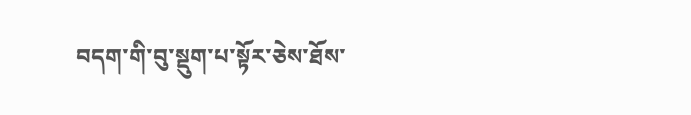བདག་གི་བུ་སྡུག་པ་སྟོར་ཅེས་ཐོས་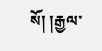སོ། །རྒྱལ་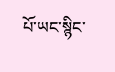པོ་ཡང་སྙིང་